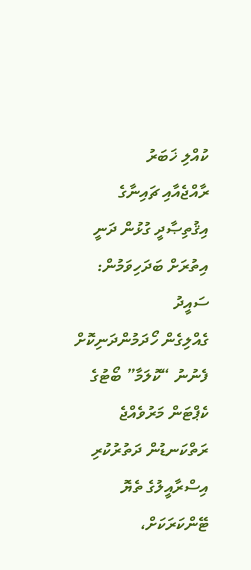ކުއްލި ޚަބަރު
ރާއްޖެއާއި ޗައިނާގެ އިޤުތިޞާދީ ގުޅުން ދަނީ އިތުރަށް ބަދަހިވަމުން: ސައީދު
ގެއްލިގެން ހޯދަމުންދަނިކޮށް ފެނުނު “ކޮލަމާ” ބޯޓުގެ ކެޕްޓަން މަރުވެއްޖެ
ރަތްކަނޑުން ދަތުރުކުރި އިސްރާއީލުގެ ތެޔޮ ޓޭންކަރަކަށް،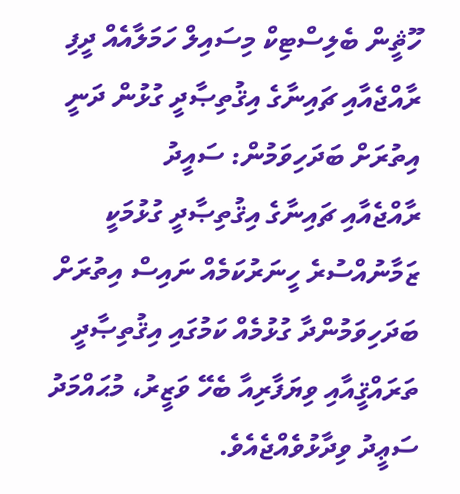ހޫޘީން ބެލިސްޓިކް މިސައިލް ހަމަލާއެއް ދީފި
ރާއްޖެއާއި ޗައިނާގެ އިޤުތިޞާދީ ގުޅުން ދަނީ އިތުރަށް ބަދަހިވަމުން: ސައީދު
ރާއްޖެއާއި ޗައިނާގެ އިޤުތިޞާދީ ގުޅުމަކީ ޒަމާނުއްސުރެ ހީނަރުކަމެއް ނައިސް އިތުރަށް ބަދަހިވަމުންދާ ގުޅުމެއް ކަމުގައި އިޤުތިޞާދީ ތަރައްޤީއާއި ވިޔަފާރިއާ ބެހޭ ވަޒީރު، މުޙައްމަދު ސަޢީދު ވިދާޅުވެއްޖެއެވެ.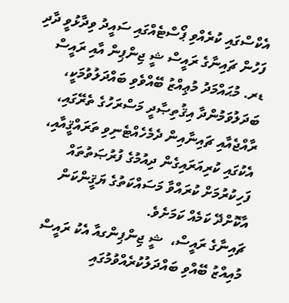އެކްސްގައި ކުރެއްވި ޕޯސްޓެއްގައި ސައީދު ވިދާޅުވީ ދާދި ފަހުން ޗައިނާގެ ރައީސް ޝީ ޖިންޕިން އާއި ރައީސް ޑރ. މުޙައްމަދު މުޢިއްޒު ބޭއްވެވި ބައްދަލުވުމަކީ، ބަދަލުވަމުންދާ އިޤުތިޞާދީ މަސްރަހުގެ ތެރޭގައި، ރާއްޖެއާއި ޗައިނާއިން ދެމެހެއްޓެނިވި ތަރައްޤީއާއި، އެކުގައި ކުރިއަރައިގެން ދިއުމުގެ ފުރުޞަތުތައް ފަހިކުރުމަށް ކުރައްވާ މަސައްކަތުގެ ޔަޤީންކަން އާކޮށްދޭ ކަމެއް ކަމަށެވެ.
ޗައިނާގެ ރައީސް،  ޝީ ޖިންޕިންގއާ އެކު ރައީސް މުއިއްޒު ބޭއްވި ބައްދަލުކުރެއްވުމުގައި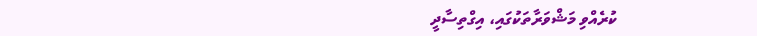ކުރެއްވި މަޝްވަރާތަކުގައި، އިގްތިސާދީ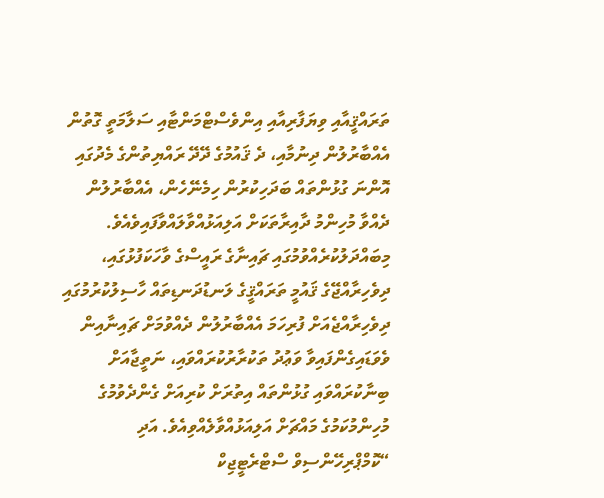ތަރައްޤީއާއި ވިޔަފާރިއާއި އިންވެސްޓްމަންޓާއި ސަލާމަތީ ގޮތުން އެއްބާރުލުން ދިނުމާއި، ދެ ޤައުމުގެ ދޭދޭ ރައްޔިތުންގެ މެދުގައި އޮންނަ ގުޅުންތައް ބަދަހިކުރުން ހިމެނޭހެން، އެއްބާރުލުން ދެއްވާ މުހިންމު ދާއިރާތަކަށް އަލިއަޅުއްވާލައްވާފައިވެއެވެ.
މިބައްދަލުކުރެއްވުމުގައި ޗައިނާގެ ރައީސްގެ ވާހަކަފުޅުގައި، ދިވެހިރާއްޖޭގެ ޤައުމީ ތަރައްޤީގެ ލަނޑުދަނޑިތައް ހާސިލުކުރުމުގައި ދިވެހިރާއްޖެއަށް ފުރިހަމަ އެއްބާރުލުން ދެއްވުމަށް ޗައިނާއިން ވެވަޑައިގެންފައިވާ ވަޢުދު ތަކުރާރުކުރައްވައި، ނަތީޖާއަށް ބިނާކުރައްވައި ގުޅުންތައް އިތުރަށް ކުރިއަށް ގެންދެވުމުގެ މުހިންމުކަމުގެ މައްޗަށް އަލިއަޅުއްވާލެއްވިއެވެ. އަދި “ކޮމްޕްރިހޭންސިވް ސްޓްރެޓީޖިކް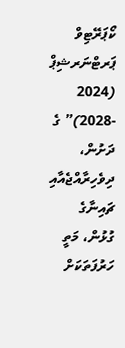ކޯޕަރޭޓިވް ޕަރޓްނަރޝިޕް (2024 -2028)” ގެ ދަށުން، ދިވެހިރާއްޖެއާއި ޗައިނާގެ ގުޅުން، މަތީ ހަރުފަތަކަށް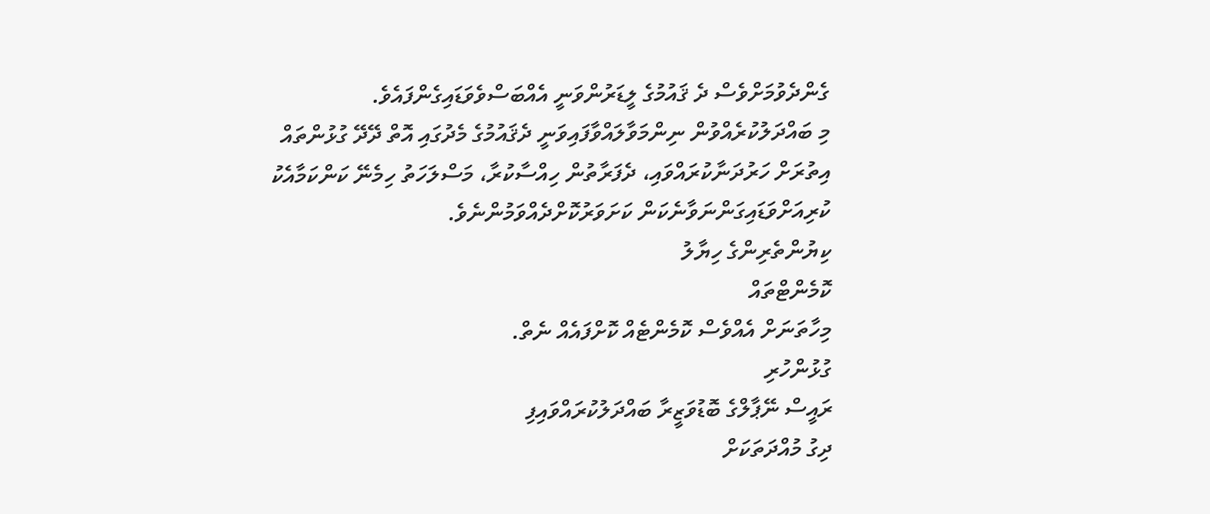ގެންދެވުމަށްވެސް ދެ ޤައުމުގެ ލީޑަރުންވަނީ އެއްބަސްވެވަޑައިގެންފައެވެ.
މި ބައްދަލުކުރެއްވުން ނިންމަވާލައްވާފައިވަނީ ދެޤައުމުގެ މެދުގައި އޮތް ދޭދޭ ގުޅުންތައް އިތުރަށް ހަރުދަނާކުރައްވައި، ދެފަރާތުން ހިއްސާކުރާ، މަސްލަހަތު ހިމެނޭ ކަންކަމާއެކު ކުރިއަށްވަޑައިގަންނަވާނެކަން ކަށަވަރުކޮށްދެއްވަމުންނެވެ.
ކިޔުންތެރިންގެ ހިޔާލު
ކޮމެންޓްތައް
މިހާތަނަށް އެއްވެސް ކޮމެންޓެއް ކޮށްފައެއް ނެތް.
ގުޅުންހުރި
ރައީސް ނޭޕާލްގެ ބޮޑުވަޒީރާ ބައްދަލުކުރައްވައިފި
ދިގު މުއްދަތަކަށް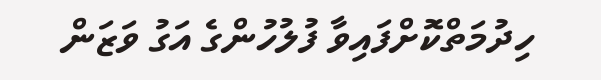ހިދުމަތްކޮށްފައިވާ ފުލުހުންގެ އަގު ވަޒަން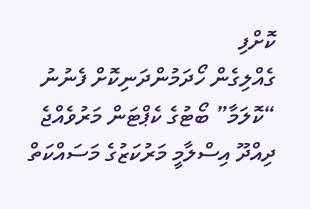ކޮށްފި
ގެއްލިގެން ހޯދަމުންދަނިކޮށް ފެނުނު “ކޮލަމާ” ބޯޓުގެ ކެޕްޓަން މަރުވެއްޖެ
ދިއްދޫ އިސްލާމީ މަރުކަޒުގެ މަސައްކަތް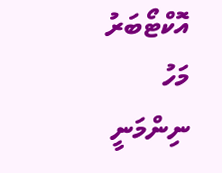އޮކްޓޯބަރު މަހު ނިންމަނީ